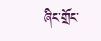ཞིང་གྲོང་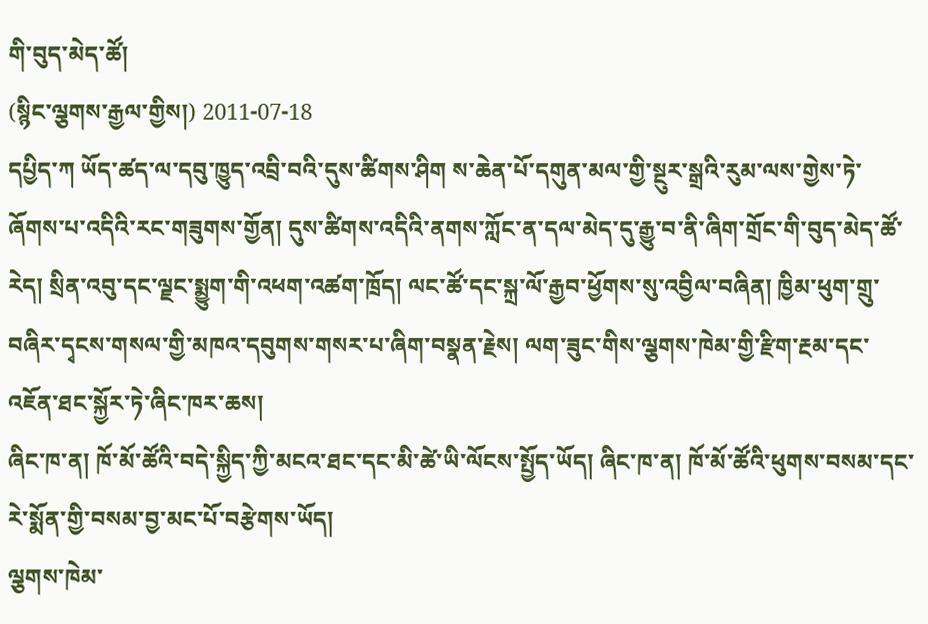གི་བུད་མེད་ཚོ།
(སྙིང་ལྕགས་རྒྱལ་གྱིས།) 2011-07-18
དཔྱིད་ཀ ཡོད་ཚད་ལ་དབུ་ཁྱུད་འབྲི་བའི་དུས་ཚིགས་ཤིག ས་ཆེན་པོ་དགུན་མལ་གྱི་སྔུར་སྒྲའི་རུམ་ལས་གྱེས་ཏེ་ཞོགས་པ་འདིའི་རང་གཟུགས་གྱོན། དུས་ཚིགས་འདིའི་ནགས་ཀློང་ན་དལ་མེད་དུ་རྒྱུ་བ་ནི་ཞིག་གྲོང་གི་བུད་མེད་ཚོ་རེད། སྲིན་འབུ་དང་ལྗང་སྨྱུག་གི་འཕག་འཚག་ཁྲོད། ལང་ཚོ་དང་སྐྲ་ལོ་རྒྱབ་ཕྱོགས་སུ་འབྱིལ་བཞིན། ཁྱིམ་ཕུག་གྲུ་བཞིར་དྭངས་གསལ་གྱི་མཁའ་དབུགས་གསར་པ་ཞིག་བསྣན་རྗེས། ལག་ཟུང་གིས་ལྕགས་ཁེམ་གྱི་རྫིག་རྔམ་དང་འཇོན་ཐང་སྐྱོར་ཏེ་ཞིང་ཁར་ཆས།
ཞིང་ཁ་ན། ཁོ་མོ་ཚོའི་བདེ་སྐྱིད་ཀྱི་མངའ་ཐང་དང་མི་ཚེ་ཡི་ལོངས་སྤྱོད་ཡོད། ཞིང་ཁ་ན། ཁོ་མོ་ཚོའི་ཕུགས་བསམ་དང་རེ་སྨོན་གྱི་བསམ་བྱ་མང་པོ་བརྩེགས་ཡོད།
ལྕགས་ཁེམ་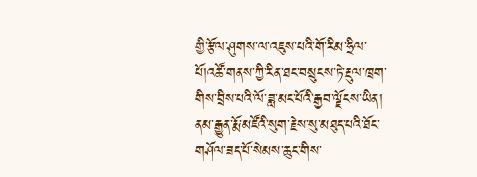གྱི་རྩོལ་ཤུགས་ལ་འཇུས་པའི་གོ་རིམ་ཧྲིལ་པོ།འཚོ་གནས་ཀྱི་རིན་ཐང་བསྲུངས་ཏེ་རྔུལ་ཁྲག་གིས་བྲིས་པའི་ལོ་ཟླ་མང་པོའི་རྒྱབ་ལྗོངས་ཡིན། ནམ་རྒྱུན་རྨོ་མཛོའི་སུག་རྗེས་སུ་མཐུད་པའི་ཐོང་གཤོལ་ཟད་པོ་སེམས་ཆུང་གིས་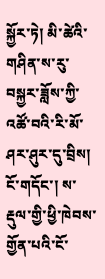སྐྱོར་ཏེ། མི་ཚེའི་གཤིན་ས་རུ་བསྐྱར་ཟློས་ཀྱི་འཚོ་བའི་རི་མོ་ཤར་ཤུར་དུ་བྲིས།
ངོ་གདོང་། ས་རྡུལ་གྱི་ཕྱི་ཁེབས་གྱོན་པའི་ངོ་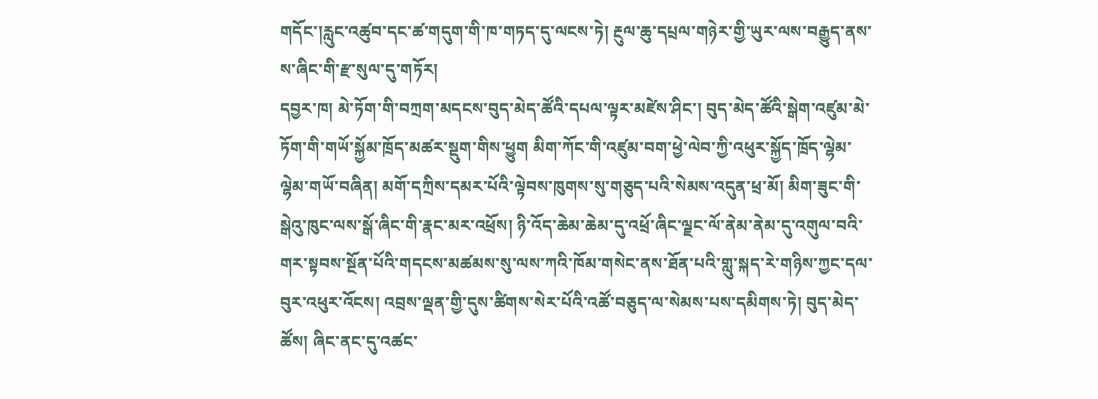གདོང་།རླུང་འཚུབ་དང་ཚ་གདུག་གི་ཁ་གཏད་དུ་ལངས་ཏེ། རྔུལ་ཆུ་དཔྲལ་གཉེར་གྱི་ཡུར་ལས་བརྒྱུད་ནས་ས་ཞིང་གི་རྫ་སུལ་དུ་གཏོར།
དབྱར་ཁ། མེ་ཏོག་གི་བཀྲག་མདངས་བུད་མེད་ཚོའི་དཔལ་ལྟར་མཛེས་ཤིང་། བུད་མེད་ཚོའི་སྒེག་འཛུམ་མེ་ཏོག་གི་གཡོ་སྐྱོམ་ཁྲོད་མཚར་སྡུག་གིས་ཕྱུག མིག་ཀོང་གི་འཛུམ་བག་ཕྱེ་ལེབ་ཀྱི་འཕུར་སྐྱོད་ཁྲོད་ལྷེམ་ལྷེམ་གཡོ་བཞིན། མགོ་དཀྲིས་དམར་པོའི་ལྟེབས་ཁུགས་སུ་གཅུད་པའི་སེམས་འདུན་ཕྲ་མོ། མིག་ཟུང་གི་སྒེའུ་ཁུང་ལས་སྒོ་ཞིང་གི་རྣང་མར་འཕྲོས། ཉི་འོད་ཆེམ་ཆེམ་དུ་འཕྲོ་ཞིང་ལྗང་ལོ་ནེམ་ནེམ་དུ་འགུལ་བའི་གར་སྟབས་སྔོན་པོའི་གདངས་མཚམས་སུ་ལས་ཀའི་ཁོམ་གསེང་ནས་ཐོན་པའི་གླུ་སྐད་རེ་གཉིས་ཀྱང་དལ་བུར་འཕུར་འོངས། འབྲས་ལྡན་གྱི་དུས་ཚིགས་སེར་པོའི་འཚོ་བཅུད་ལ་སེམས་པས་དམིགས་ཏེ། བུད་མེད་ཚོས། ཞིང་ནང་དུ་འཚང་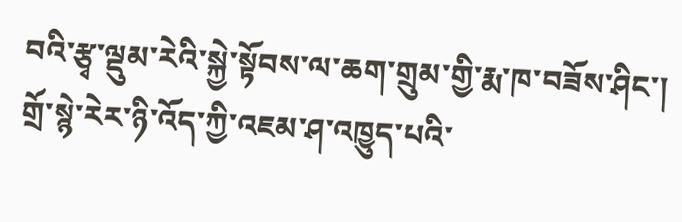བའི་རྩྭ་ལྡུམ་རེའི་སྐྱེ་སྟོབས་ལ་ཆག་གྲུམ་གྱི་རྨ་ཁ་བཟོས་ཤིང་། གྲོ་སྙེ་རེར་ཉི་འོད་ཀྱི་འཇམ་ཤ་འཁྱུད་པའི་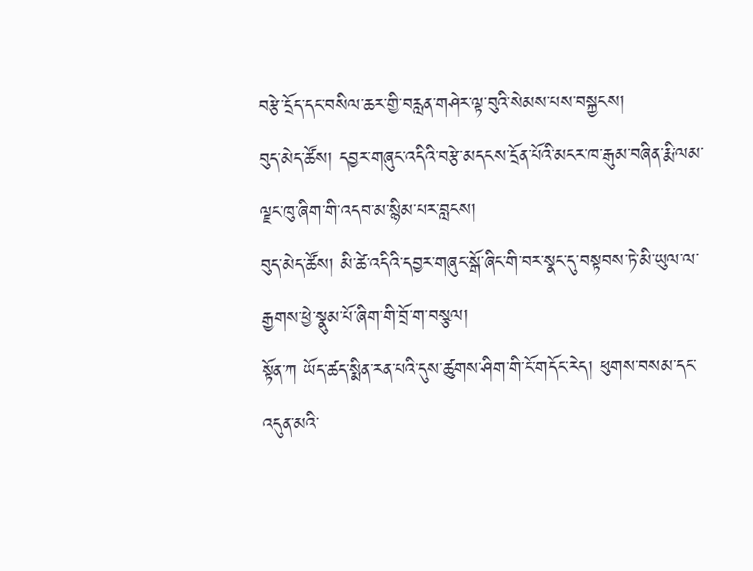བརྩེ་དྲོད་དང་བསིལ་ཆར་གྱི་བརླན་གཤེར་ལྟ་བུའི་སེམས་པས་བསྐྱངས།
བུད་མེད་ཚོས། དབྱར་གཞུང་འདིའི་བརྩེ་མདངས་དྲོན་པོའི་མངར་ཁ་རྒུམ་བཞིན་རྨི་ལམ་ལྗང་ཁུ་ཞིག་གི་འདབ་མ་སྙིམ་པར་བླངས།
བུད་མེད་ཚོས། མི་ཚེ་འདིའི་དབྱར་གཞུང་སྒོ་ཞིང་གི་བར་སྣང་དུ་བསྟབས་ཏེ་མི་ཡུལ་ལ་རྒྱགས་ཕྱེ་སྣུམ་པོ་ཞིག་གི་བྲོ་ག་བསྩལ།
སྟོན་ཀ ཡོད་ཚད་སྨིན་རན་པའི་དུས་ཚུགས་ཤིག་གི་ངོ་གདོང་རེད། ཕུགས་བསམ་དང་འདུན་མའི་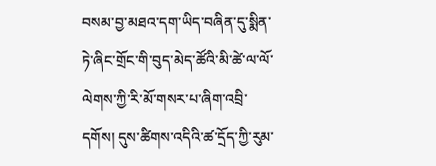བསམ་བྱ་མཐའ་དག་ཡིད་བཞིན་དུ་སྨིན་ཏེ་ཞིང་གྲོང་གི་བུད་མེད་ཚོའི་མི་ཚེ་ལ་ལོ་ལེགས་ཀྱི་རི་མོ་གསར་པ་ཞིག་འབྲི་དགོས། དུས་ཚིགས་འདིའི་ཚ་དྲོད་ཀྱི་རུམ་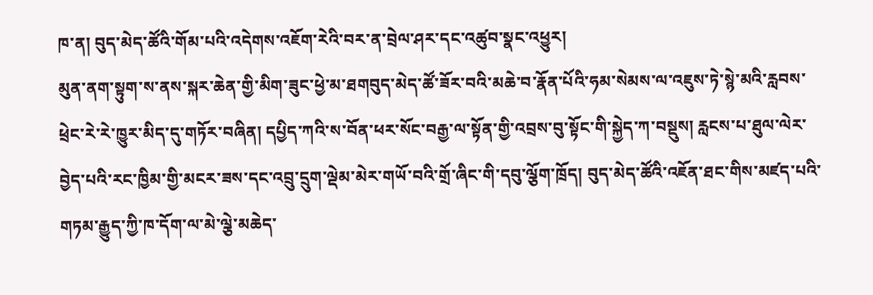ཁ་ན། བུད་མེད་ཚོའི་གོམ་པའི་འདེགས་འཇོག་རེའི་བར་ན་བྲེལ་ཤར་དང་འཚུབ་སྣང་འཕྱུར།
མུན་ནག་སྟུག་ས་ནས་སྐར་ཆེན་གྱི་མིག་ཟུང་ཕྱེ་མ་ཐགབུད་མེད་ཚོ་ཟོར་བའི་མཆེ་བ་རྣོན་པོའི་ཧམ་སེམས་ལ་འཇུས་ཏེ་སྙེ་མའི་རླབས་ཕྲེང་རེ་རེ་ཁྱུར་མིད་དུ་གཏོར་བཞིན། དཔྱིད་ཀའི་ས་བོན་ཕར་སོང་བརྒྱ་ལ་སྟོན་གྱི་འབྲས་བུ་སྟོང་གི་སྐྱེད་ཀ་བསྡུས། རླངས་པ་ཐུལ་ལེར་བྱེད་པའི་རང་ཁྱིམ་གྱི་མངར་ཟས་དང་འབྲུ་དྲུག་ལྡེམ་མེར་གཡོ་བའི་གྲོ་ཞིང་གི་དབུ་ལྕོག་ཁྲོད། བུད་མེད་ཚོའི་འཇོན་ཐང་གིས་མཛད་པའི་གཏམ་རྒྱུད་ཀྱི་ཁ་དོག་ལ་མེ་ལྕེ་མཆེད་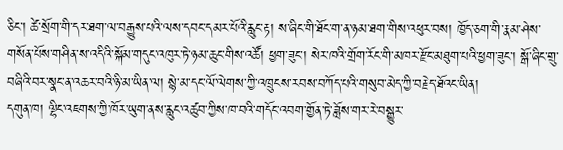ཅིང་། ཚེ་སྲོག་གི་དར་ཐག་ལ་བརྒྱུས་པའི་ལས་དབང་དམར་པོའི་རླུང་རྟ། ས་ཞིང་གི་ཐོང་ག་ན་ཉམ་ཐག་གིས་འཕུར་བས། ཁྱོད་ཅག་གི་རྣམ་ཤེས་གསོན་པོས་གཤིན་ས་འདིའི་སྐོམ་གདུང་འཁུར་ཏེ་ཉམ་ཆུང་གིས་འཚོ། ཕྱག་ཟུང་། སེར་ཁའི་གྲོག་རོང་གི་མཁར་རྫོང་མཐུག་པའི་ཕྱག་ཟུང་། སྒོ་ཞིང་གྲུ་བཞིའི་བར་སྣང་ན་འཆར་བའི་ཉི་མ་ཡིན་ལ། སྙེ་མ་དང་ལོ་ལེགས་ཀྱི་འཁྲུངས་རབས་བཀོད་པའི་གསུབ་མེད་ཀྱི་བརྗེད་ཐོའང་ཡིན།
དགུན་ཁ། ལྷིང་འཇགས་ཀྱི་ཁོར་ཡུག་ནས་རླུང་འཚུབ་ཀྱིས་ཁ་བའི་གདོང་འབག་གྱོན་ཏེ་ཟློས་གར་རེ་བསྒྱུར་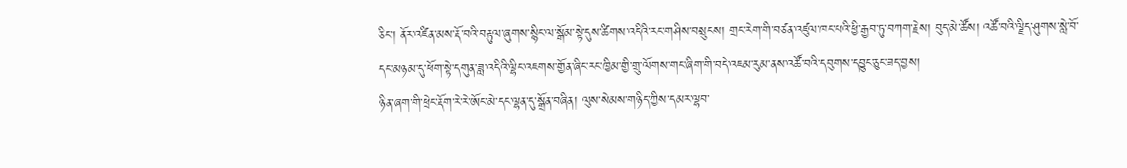ཅིང་། ནོར་འཛིན་མས་རྡོ་བའི་བརྟུལ་ཞུགས་སྙིང་ལ་སྒོམ་སྟེ་དུས་ཚིགས་འདིའི་རང་གཤིས་བསྲུངས། གྲང་རེག་གི་བཙན་འཛུལ་ཁང་པའི་ཕྱི་རྒྱབ་ཏུ་བཀག་རྗེས། བུད་མེ་ཚོས། འཚོ་བའི་ལྗིད་ཤུགས་སླེ་བོ་དང་མཉམ་དུ་ཕོག་སྟེ་དགུན་ཟླ་འདིའི་ལྷིང་འཇགས་གྱོན་ཞིང་རང་ཁྱིམ་གྱི་གྲུ་ལོགས་གང་ཞིག་གི་བདེ་འཇམ་རུམ་ནས་འཚོ་བའི་དབུགས་དབྱུང་ཅུང་ཟད་བྱས།
ཉིན་ཞག་གི་ཕྲེང་རྡོག་རེ་རེ་ཨོང་མེ་དང་ལྷན་དུ་སྒྲོན་བཞིན། ལུས་སེམས་གཉིད་ཀྱིས་དམར་ལྷབ་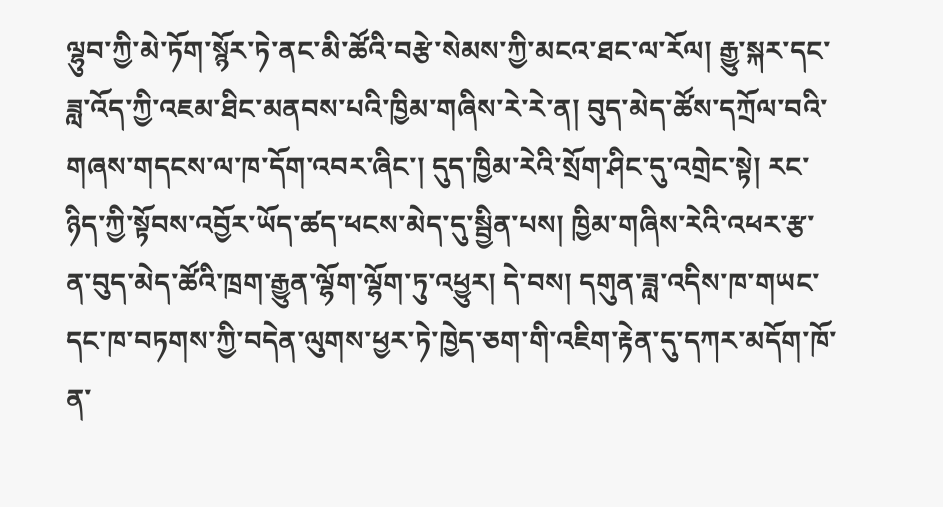ལྷུབ་ཀྱི་མེ་ཏོག་སྙོར་ཏེ་ནང་མི་ཚོའི་བརྩེ་སེམས་ཀྱི་མངའ་ཐང་ལ་རོལ། རྒྱུ་སྐར་དང་ཟླ་འོད་ཀྱི་འཇམ་ཐིང་མནབས་པའི་ཁྱིམ་གཞིས་རེ་རེ་ན། བུད་མེད་ཚོས་དཀྲོལ་བའི་གཞས་གདངས་ལ་ཁ་དོག་འབར་ཞིང་། དུད་ཁྱིམ་རེའི་སྲོག་ཤིང་དུ་འགྲེང་སྟེ། རང་ཉིད་ཀྱི་སྟོབས་འབྱོར་ཡོད་ཚད་ཕངས་མེད་དུ་སྦྱིན་པས། ཁྱིམ་གཞིས་རེའི་འཕར་རྩ་ན་བུད་མེད་ཚོའི་ཁྲག་རྒྱུན་ལྷོག་ལྷོག་ཏུ་འཕྱུར། དེ་བས། དགུན་ཟླ་འདིས་ཁ་གཡང་དང་ཁ་བཏགས་ཀྱི་བདེན་ལུགས་ཕྱར་ཏེ་ཁྱེད་ཅག་གི་འཇིག་རྟེན་དུ་དཀར་མདོག་ཁོ་ན་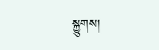སྐྱུགས།